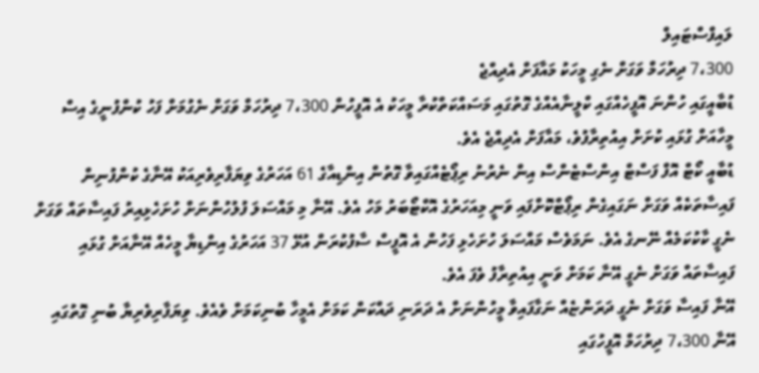ލައިފްސްޓައިލް
7،300 ދިރުހަމް ވަގަށް ނެގި މީހަކު މައާފަށް އެދިއްޖެ
ޑުބާއީގައި ހުންނަ އޮފީހެއްގައި ކްލީނާއެއްގެ ގޮތުގައި މަސައްކަތްކުރާ މީހަކު އެ އޮފީހުން 7،300 ދިރުހަމް ވަގަށް ނެގުމަށް ފަހު ކުންފުނީގެ އިސް މީހާއަށް ގުޅައި ކުށަށް އިއުތިރާފުވެ، މައާފަށް އެދިއްޖެ އެވެ.
ޑުބާއީ ކޯޓް އޮފް ފަސްޓް އިންސްޓެންސް އިން ނެރުނު ރިޕޯޓެއްގައިވާ ގޮތުން އިންޑިއާގެ 61 އަހަރުގެ ވިޔަފާރިވެރިއަކު އޭނާގެ ކުންފުނިން ފައިސާތަކެއް ވަގަށް ނަގައިގެން ރިޕޯޓްކޮށްފައި ވަނީ މިއަހަރުގެ އޮކްޓޯބަރު މަހު އެވެ. އޭނާ މި މައްސަލަ ފުލުހުންނަށް ހުށަހެޅިއިރު ފައިސާތައް ވަގަށް ނެގީ ކާކުކަމެއް ނޭނގެ އެވެ. ނަމަވެސް މައްސަލަ ހުށަހެޅި ފަހުން އެ އޮފީސް ސާފުކުރަން އުޅޭ 37 އަހަރުގެ އިންޑިޔާ މީހެއް އޭނާއަށް ގުޅައި ފައިސާތައް ވަގަށް ނެގީ އޭނާ ކަމަށް ވަނީ އިއުތިރާފު ވެފަ އެވެ.
އޭނާ ފައިސާ ވަގަށް ނެގީ ދަރަންޏެއް ނަގާފައިވާ މީހުންނަށް އެ ދަރަނި ދައްކަން ކަމަށް އެމީހާ ބުނިކަމަށް ވެއެވެ. ވިޔަފާރިވެރިޔާ ބުނި ގޮތުގައި އޭނާ 7،300 ދިރުހަމް އޮފީހުގައި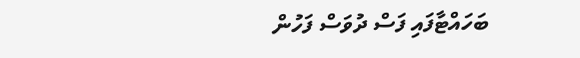ބަހައްޓާފައި ފަސް ދުވަސް ފަހުން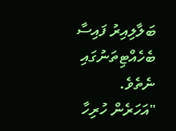ބަލާލިއިރު ފައިސާ ބެހެއްޓިތަނުގައި ނެތެވެ.
"އަހަރެން ހުރިހާ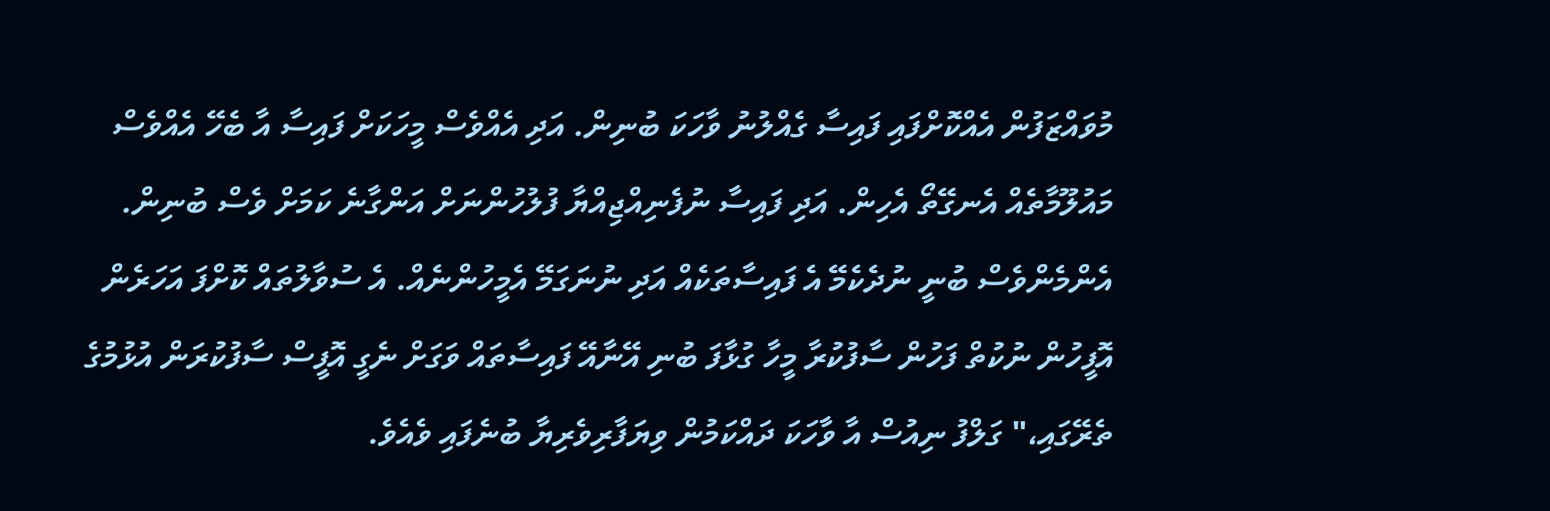މުވައްޒަފުން އެއްކޮށްފައި ފައިސާ ގެއްލުނު ވާހަކަ ބުނިން. އަދި އެއްވެސް މީހަކަށް ފައިސާ އާ ބެހޭ އެއްވެސް މައުލޫމާތެއް އެނގޭތޯ އެހިން. އަދި ފައިސާ ނުފެނިއްޖިއްޔާ ފުލުހުންނަށް އަންގާނެ ކަމަށް ވެސް ބުނިން. އެންމެންވެސް ބުނީ ނުދެކެމޭ އެ ފައިސާތަކެއް އަދި ނުނަގަމޭ އެމީހުންނެއް. އެ ސުވާލުތައް ކޮށްފަ އަހަރެން އޮފީހުން ނުކުތް ފަހުން ސާފުކުރާ މީހާ ގުޅާފަ ބުނި އޭނާއޭ ފައިސާތައް ވަގަށް ނެގީ އޮފީސް ސާފުކުރަން އުޅުމުގެ ތެރޭގައި،" ގަލްފު ނިއުސް އާ ވާހަކަ ދައްކަމުން ވިޔަފާރިވެރިޔާ ބުނެފައި ވެއެވެ.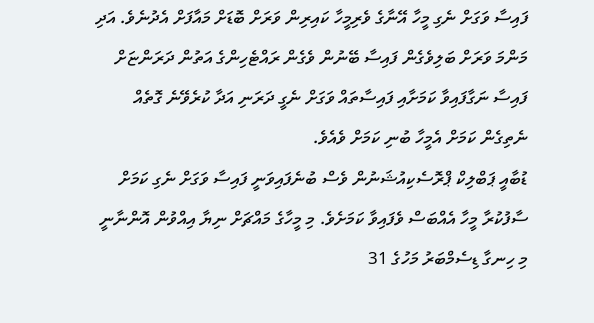ފައިސާ ވަގަށް ނެގި މީހާ އޭނާގެ ވެރިމީހާ ކައިރިން ވަރަށް ބޮޑަށް މައާފަށް އެދުނެވެ. އަދި މަންމަ ވަރަށް ބަލިވެގެން ފައިސާ ބޭނުން ވެގެން ރައްޓެހިންގެ އަތުން ދަރަންޏަށް ފައިސާ ނަގާފައިވާ ކަމަށާއި ފައިސާތައް ވަގަށް ނެގީ ދަރަނި އަދާ ކުރެވޭނެ ގޮތެއް ނެތިގެން ކަމަށް އެމީހާ ބުނި ކަމަށް ވެއެވެ.
ޑުބާއީ ޕަބްލިކް ޕްރޮސެކިއުޝަނުން ވެސް ބުނެފައިވަނީ ފައިސާ ވަގަށް ނެގި ކަމަށް ސާފުކުރާ މީހާ އެއްބަސް ވެފައިވާ ކަމަށެވެ. މި މީހާގެ މައްޗަށް ނިޔާ އިއްވުން އޮންނާނީ މި ހިނގާ ޑިސެމްބަރު މަހުގެ 31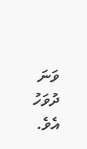ވަނަ ދުވަހު އެވެ.